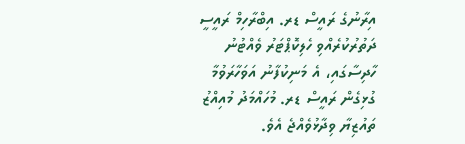އިރާނުގެ ރައީސް ޑރ. އިބްރާހިމް ރައީސީ ދަތުރުކުރެއްވި ހެލިކޮޕްޓަރު ވެއްޓުނު ހާދިސާގައި، އެ މަނިކުފާނު އަވަހާރަވުމާ ގުޅިގެން ރައީސް ޑރ. މުހައްމަދު މުއިއްޒު ތައުޒިޔާ ވިދާޅުވެއްޖެ އެވެ.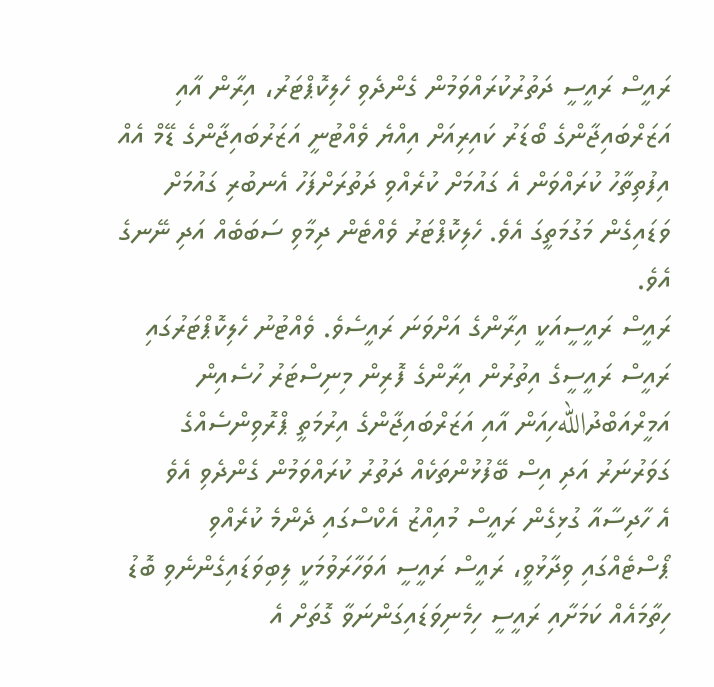ރައީސް ރައީސީ ދަތުރުކުރައްވަމުން ގެންދެވި ހެލިކޮޕްޓަރު، އިރާން އާއި އަޒަރްބައިޖާންގެ ބޯޑަރު ކައިރިއަށް އިއްޔެ ވެއްޓުނީ އަޒަރުބައިޖާންގެ ޑޭމް އެއް އިފުތިތާހު ކުރައްވަން އެ ގައުމަށް ކުރެއްވި ދަތުރަށްފަހު އެނބުރި ގައުމަށް ވަޑައިގެން މަގުމަތީގަ އެވެ. ހެލިކޮޕްޓަރު ވެއްޓެން ދިމާވި ސަބަބެއް އަދި ނޭނގެ އެވެ.
ރައީސް ރައީސީއަކީ އިރާންގެ އަށްވަނަ ރައީސެވެ. ވެއްޓުނު ހެލިކޮޕްޓަރުގައި ރައީސް ރައީސީގެ އިތުރުން އިރާންގެ ފޮރިން މިނިސްޓަރު ހުސެއިން އަމީރްއަބްދުاللهހިއަން އާއި އަޒަރްބައިޖާންގެ އިރުމަތީ ޕްރޮވިންސެއްގެ ގަވަރުނަރު އަދި އިސް ބޭފުޅުންތަކެއް ދަތުރު ކުރައްވަމުން ގެންދެވި އެވެ
އެ ހާދިސާއާ ގުޅިގެން ރައީސް މުއިއްޒު އެކްސްގައި ދެންމެ ކުރެއްވި ޕޯސްޓެއްގައި ވިދާޅުވީ، ރައީސް ރައީސީ އަވަހާރަވުމަކީ ލިބިވަޑައިގެންނެވި ބޮޑު ހިތާމައެއް ކަމަށާއި ރައީސީ ހިމެނިވަޑައިގަންނަވާ ގޮތަށް އެ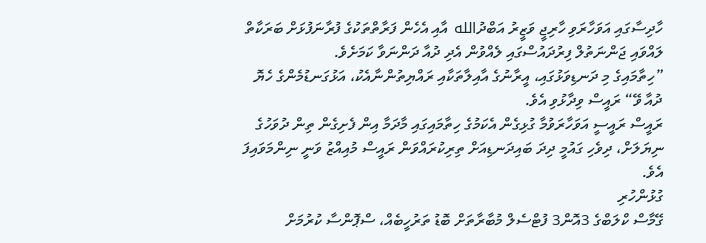ހާދިސާގައި އަވަހާރަވި ހާރިޖީ ވަޒީރު އަބްދުالله އާއި އެހެން ފަރާތްތަކުގެ ފުރާނަފުޅަށް ބަރަކާތް ލައްވައި ޖަންނަތުލް ފިރުދައުސްގައި ލެއްވުން އެދި ދުއާ ދަންނަވާ ކަމަށެވެ.
”ހިތާމައިގެ މި ދަނޑިވަޅުގައި، އީރާނުގެ އާއިލާތަކާއި ރައްޔިތުންނާއެކު، އަޅުގަނޑުމެންގެ ހެޔޮ ދުއާ ވޭ“ ރައީސް ވިދާޅުވި އެވެ.
ރައީސް ރައީސީ އަވަހާރަވުމާ ގުޅިގެން އެކަމުގެ ހިތާމައިގައި މާދަމާ އިން ފެށިގެން ތިން ދުވަހުގެ ނިޔަލަށް، ދިވެހި ގައުމީ ދިދަ ބައިދަނޑިއަށް ތިރިކުރައްވަން ރައީސް މުއިއްޒު ވަނީ ނިންމަވައިފަ އެވެ.
ގުޅުންހުރި
ގޭމާސް ކްލަބްގެ 3އޮން3 ފުޓްސެލް މުބާރާތަށް ބޮޑު ތަރުހީބެއް، ސްޕޮންސާ ކުރުމަށް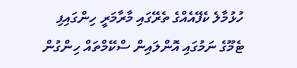ހުޅުމާލެ ކެފޭއެއްގެ ތެރޭގައި މާރާމަރީ ހިންގައިފި
ޓެމޫގެ ނަމުގައި އޮންލައިން ސްކޭމްތައް ހިންގުން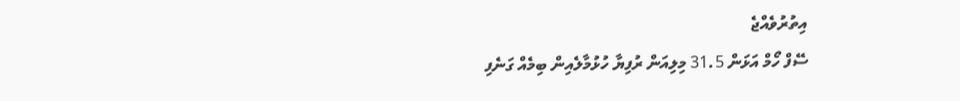އިތުރުވެއްޖެ
ސޭފް ހޯމް އަޅަން 31.5 މިލިއަން ރުފިޔާ ހުޅުމާލެއިން ބިމެއް ގަނެފި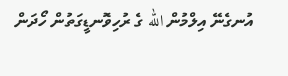އުނގެނޭ އިލްމުން الله ގެ ރުހިވޮނޑީގަތުން ހޯދަން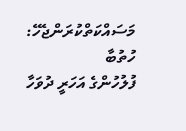މަސައްކަތްކުރަންޖެހޭ: ހުތުބާ
ފުލުހުންގެ އަހަރީ ދުވަހާ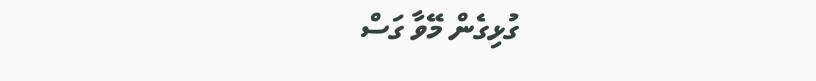ގުޅިގެން މޭވާ ގަސް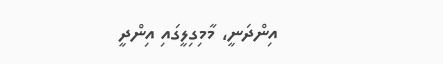އިންދަނީ، މާމިގިލީގައި އިންދީ